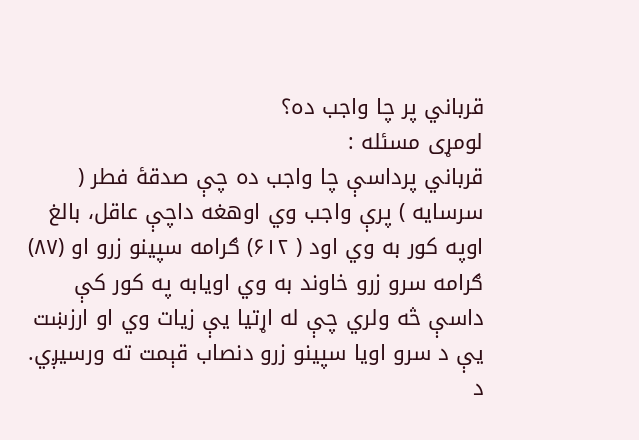قرباني پر چا واجب ده؟
لومړى مسئله :
قرباني پرداسې چا واجب ده چې صدقۀ فطر ( سرسايه ) پرې واجب وي اوهغه داچې عاقل، بالغ اوپه كور به وي اود ( ۶۱۲) ګرامه سپينو زرو او (۸۷) ګرامه سرو زرو خاوند به وي اويابه په كور كې داسې څه ولري چې له اړتيا يې زيات وي او ارزښت يې د سرو اويا سپينو زرو دنصاب قېمت ته ورسيږي.
د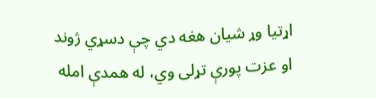اړتيا وړ شيان هغه دي چې دسړي ژوند او عزت پورې تړلى وي، له همدې امله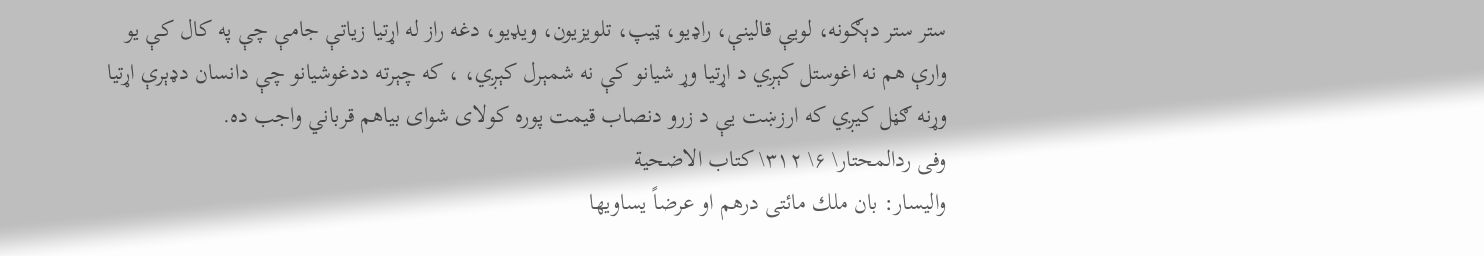ستر ستر دېګونه، لويې قالينې، راډيو، ټيپ، تلويزيون، ويډيو، دغه راز له اړتيا زياتې جامې چې په كال كې يو وارې هم نه اغوستل كېږي د اړتيا وړ شيانو كې نه شمېرل كېږي، ، كه چېرته ددغوشيانو چې دانسان دډېرې اړتيا وړنه ګڼل كيږي كه ارزښت يې د زرو دنصاب قيمت پوره كولاى شواى بياهم قرباني واجب ده.
وفى ردالمحتار\ ۶\ ۳۱۲\ كتاب الاضحية
واليسار: بان ملك مائتى درهم او عرضاً يساويها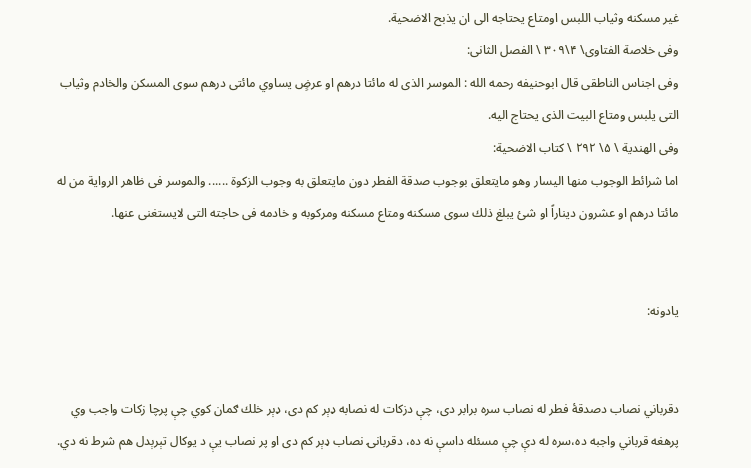غير مسكنه وثياب اللبس اومتاع يحتاجه الى ان يذبح الاضحية.
وفى خلاصة الفتاوى\ ۴\۳۰۹ \ الفصل الثانى:
وفى اجناس الناطقى قال ابوحنيفه رحمه الله : الموسر الذى له مائتا درهم او عرضٍ يساوي مائتى درهم سوى المسكن والخادم وثياب التى يلبس ومتاع البيت الذى يحتاج اليه.
وفى الهندية \ ۵\ ۲۹۲ \ كتاب الاضحية:
اما شرائط الوجوب منها اليسار وهو مايتعلق بوجوب صدقة الفطر دون مايتعلق به وجوب الزكوة ...... والموسر فى ظاهر الرواية من له مائتا درهم او عشرون ديناراً او شئ يبلغ ذلك سوى مسكنه ومتاع مسكنه ومركوبه و خادمه فى حاجته التى لايستغنى عنها.


يادونه:


دقرباني نصاب دصدقۀ فطر له نصاب سره برابر دى، چې دزكات له نصابه ډېر كم دى، ډېر خلك ګمان كوي چې پرچا زكات واجب وي پرهغه قرباني واجبه ده،سره له دې چې مسئله داسې نه ده، دقربانۍ نصاب ډېر كم دى او پر نصاب يې د يوكال تېرېدل هم شرط نه دي.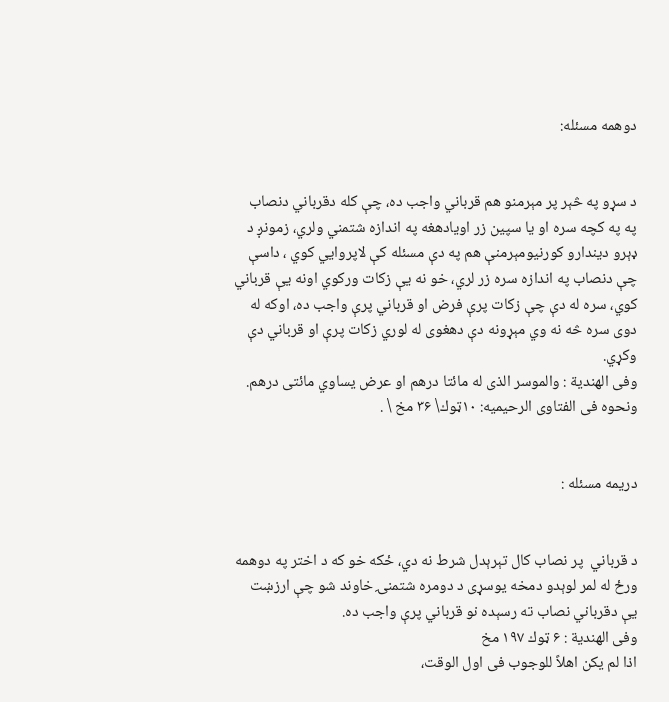دوهمه مسئله:


د سړو په څېر پر مېرمنو هم قرباني واجب ده، چې كله دقرباني دنصاب په په كچه سره او يا سپين زر اويادهغه په اندازه شتمني ولري، زمونږ د ډېرو ديندارو كورنيومېرمنې هم په دې مسئله كې لاپروايي كوي ، داسې چې دنصاب په اندازه سره زر لري، خو نه يې زكات وركوي اونه يې قرباني كوي، سره له دې چې زكات پرې فرض او قرباني پرې واجب ده، اوكه له دوى سره څه نه وي مېړونه دې دهغوى له لوري زكات پرې او قرباني دې وكړي.
وفى الهندية : والموسر الذى له مائتا درهم او عرض يساوي مائتى درهم.
ونحوه فى الفتاوى الرحيميه: ۱۰ټوك\ ۳۶ مخ \ .


دريمه مسئله :


د قرباني  پر نصاب كال تېرېدل شرط نه دي، ځكه خو كه د اختر په دوهمه ورځ له لمر لوېدو دمخه يوسړى د دومره شتمنۍ خاوند شو چې ارزښت يې دقرباني نصاب ته رسېده نو قرباني پرې واجب ده.
وفى الهندية : ۶ ټوك ۱۹۷ مخ
اذا لم يكن اهلاً للوجوب فى اول الوقت،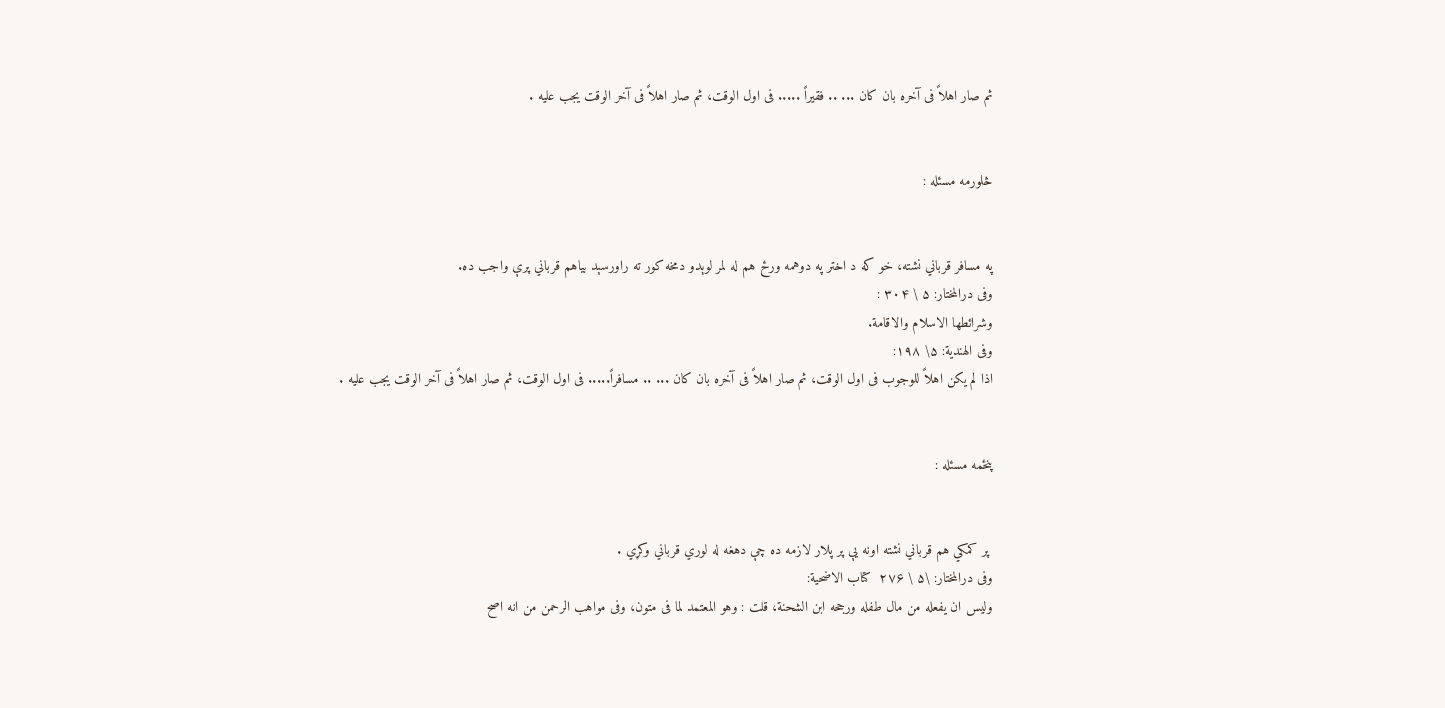ثم صار اهلاً فى آخره بان كان ... .. فقيراً ..... فى اول الوقت، ثم صار اهلاً فى آخر الوقت يجب عليه .


څلورمه مسئله :


په مسافر قرباني نشته، خو كه د اختر په دوهمه ورځ هم له لمر لوېدو دمخه كور ته راورسېد بياهم قرباني پرې واجب ده.
وفى درالمختار: ۵ \ ۳۰۴ :
وشرائطها الاسلام والاقامة.
وفى الهندية: ۵\ ۱۹۸:
اذا لم يكن اهلاً للوجوب فى اول الوقت، ثم صار اهلاً فى آخره بان كان ... .. مسافراً..... فى اول الوقت، ثم صار اهلاً فى آخر الوقت يجب عليه .


پنځمه مسئله :


 پر كمكي هم قرباني نشته اونه يې پر پلار لازمه ده چې دهغه له لوري قرباني وكړي .
وفى درالمختار: \۵ \ ۲۷۶  كتاب الاضحية:
وليس ان يفعله من مال طفله ورجحه ابن الشحنة، قلت : وهو المعتمد لما فى متون، وفى مواهب الرحمن من انه اصح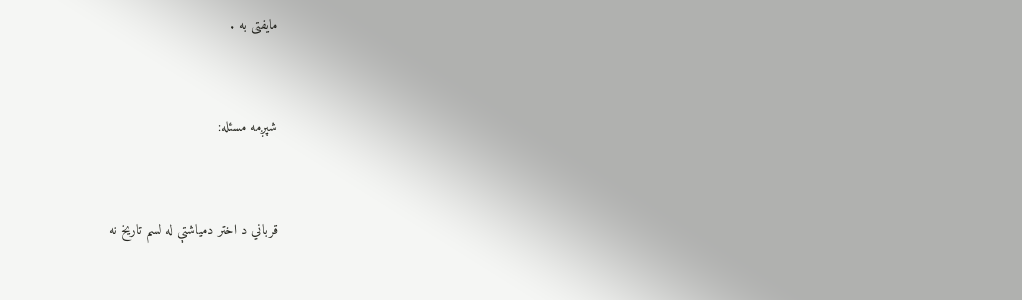مايفتى به .


شپږمه مسئله:


قرباني د اختر دمياشتې له لسم تاريخ نه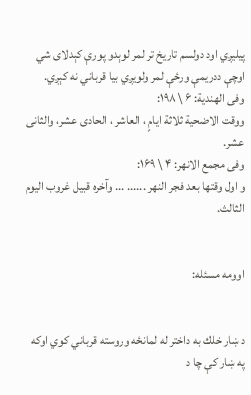پيليږي اود دولسم تاريخ تر لمر لوېدو پورې كېدلاى شي اوچې ددريمې ورځې لمر ولويږي بيا قرباني نه كېږي.
وفى الهندية: ۶ \ ۱۹۸:
ووقت الاضحية ثلاثة ايامٍ ، العاشر ، الحادى عشر، والثانى عشر.
وفى مجمع الانهر: ۴ \ ۱۶۹:
و اول وقتها بعد فجر النهر ...... ... وآخره قبيل غروب اليوم الثالث.


اوومه مسئله:


د ښار خلك به داختر له لمانځه وروسته قرباني كوي اوكه په ښار كې چا د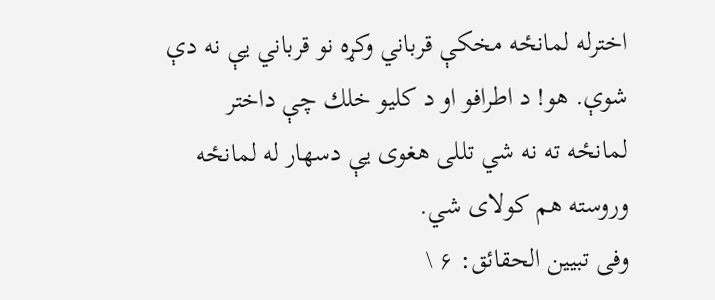اخترله لمانځه مخكې قرباني وكړه نو قرباني يې نه دې شوې. هو! د اطرافو او د كليو خلك چې داختر لمانځه ته نه شي تللى هغوى يې دسهار له لمانځه وروسته هم كولاى شي.
وفى تبيين الحقائق: ۶ \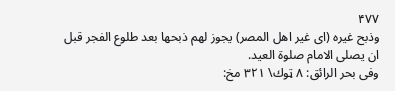۴۷۷
وذبح غيره (اى غير اهل المصر) يجوز لهم ذبحها بعد طلوع الفجر قبل ان يصلى الامام صلوة العيد.
وفى بحر الرائق: ۸ ټوك\ ۳۲۱ مخ: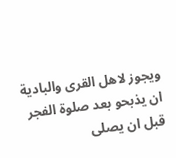ويجوز لاهل القرى والبادية ان يذبحو بعد صلوة الفجر قبل ان يصلى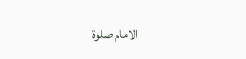الامام صلوة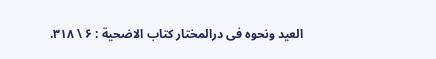العيد ونحوه فى درالمختار كتاب الاضحية : ۶ \ ۳۱۸.